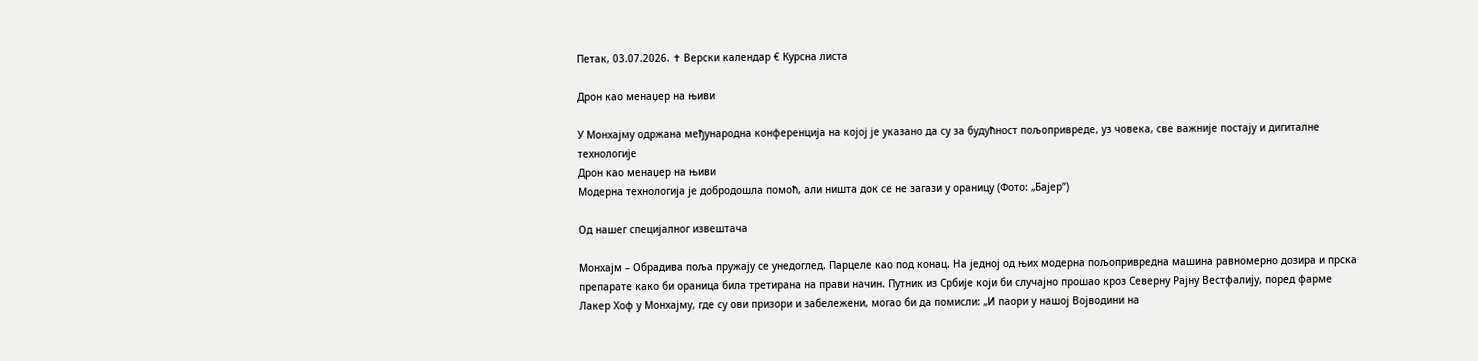Петак, 03.07.2026. ✝ Верски календар € Курсна листа

Дрон као менаџер на њиви

У Монхајму одржана међународна конференција на којој је указано да су за будућност пољопривреде, уз човека, све важније постају и дигиталне технологије
Дрон као менаџер на њиви
Модерна технологија је добродошла помоћ, али ништа док се не загази у ораницу (Фото: „Бајер”)

Од нашег специјалног извештача

Монхајм – Обрадива поља пружају се унедоглед. Парцеле као под конац. На једној од њих модерна пољопривредна машина равномерно дозира и прска препарате како би ораница била третирана на прави начин. Путник из Србије који би случајно прошао кроз Северну Рајну Вестфалију, поред фарме Лакер Хоф у Монхајму, где су ови призори и забележени, могао би да помисли: „И паори у нашој Војводини на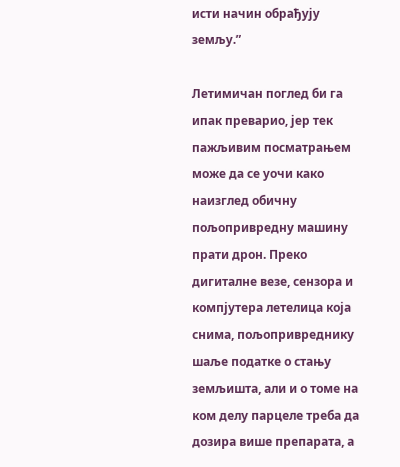исти начин обрађују земљу.”

Летимичан поглед би га ипак преварио, јер тек пажљивим посматрањем може да се уочи како наизглед обичну пољопривредну машину прати дрон. Преко дигиталне везе, сензора и компјутера летелица која снима, пољопривреднику шаље податке о стању земљишта, али и о томе на ком делу парцеле треба да дозира више препарата, а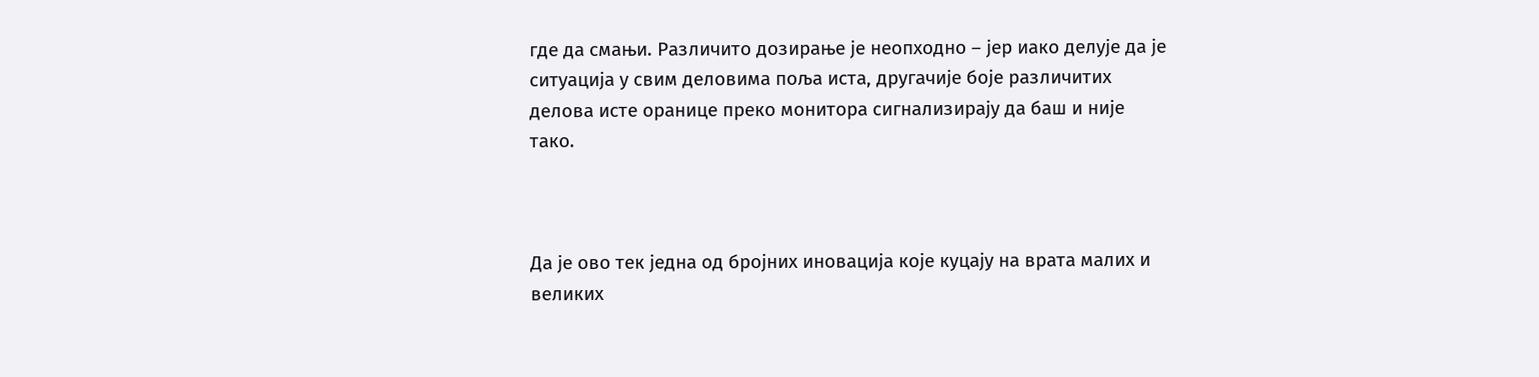где да смањи. Различито дозирање је неопходно – јер иако делује да је ситуација у свим деловима поља иста, другачије боје различитих делова исте оранице преко монитора сигнализирају да баш и није тако.



Да је ово тек једна од бројних иновација које куцају на врата малих и великих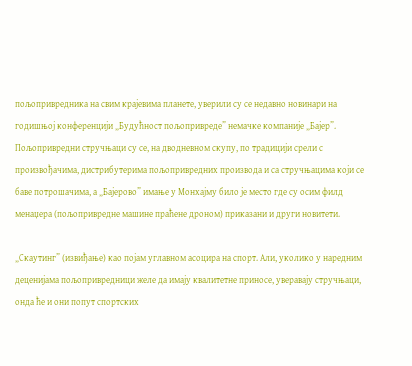пољопривредника на свим крајевима планете, уверили су се недавно новинари на годишњој конференцији „Будућност пољопривреде” немачке компаније „Бајер”. Пољопривредни стручњаци су се, на дводневном скупу, по традицији срели с произвођачима, дистрибутерима пољопривредних производа и са стручњацима који се баве потрошачима, а „Бајерово” имање у Монхајму било је место где су осим филд менаџера (пољопривредне машине праћене дроном) приказани и други новитети.

„Скаутинг” (извиђање) као појам углавном асоцира на спорт. Али, уколико у наредним деценијама пољопривредници желе да имају квалитетне приносе, уверавају стручњаци, онда ће и они попут спортских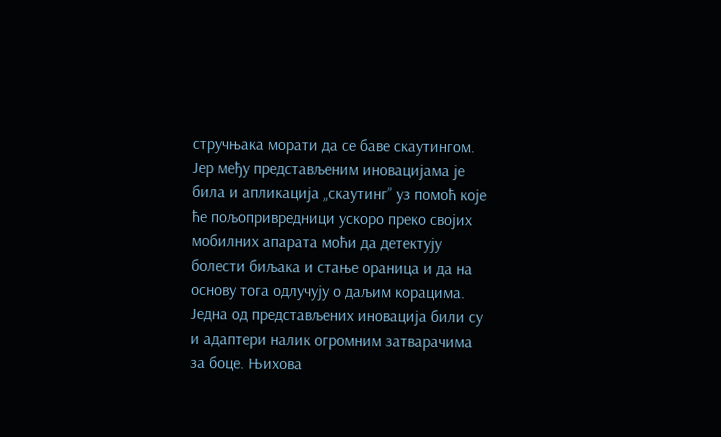стручњака морати да се баве скаутингом. Јер међу представљеним иновацијама је била и апликација „скаутинг” уз помоћ које ће пољопривредници ускоро преко својих мобилних апарата моћи да детектују болести биљака и стање ораница и да на основу тога одлучују о даљим корацима. Једна од представљених иновација били су и адаптери налик огромним затварачима за боце. Њихова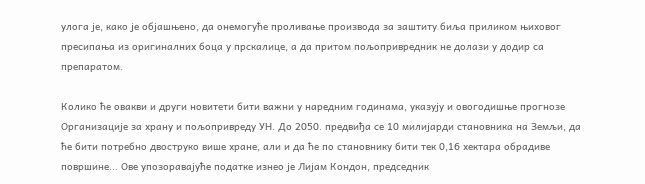улога је, како је објашњено, да онемогуће проливање производа за заштиту биља приликом њиховог пресипања из оригиналних боца у прскалице, а да притом пољопривредник не долази у додир са препаратом.

Колико ће овакви и други новитети бити важни у наредним годинама, указују и овогодишње прогнозе Организације за храну и пољопривреду УН. До 2050. предвиђа се 10 милијарди становника на Земљи, да ће бити потребно двоструко више хране, али и да ће по становнику бити тек 0,16 хектара обрадиве површине... Ове упозоравајуће податке изнео је Лијам Кондон, председник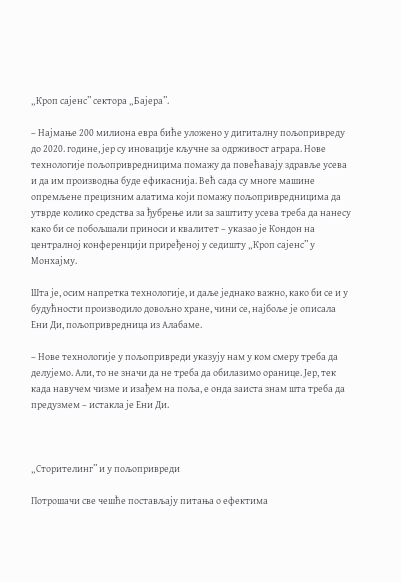„Кроп сајенс” сектора „Бајера”.

– Најмање 200 милиона евра биће уложено у дигиталну пољопривреду до 2020. године, јер су иновације кључне за одрживост аграра. Нове технологије пољопривредницима помажу да повећавају здравље усева и да им производња буде ефикаснија. Већ сада су многе машине опремљене прецизним алатима који помажу пољопривредницима да утврде колико средства за ђубрење или за заштиту усева треба да нанесу како би се побољшали приноси и квалитет – указао је Кондон на централној конференцији приређеној у седишту „Кроп сајенс” у Монхајму.

Шта је, осим напретка технологије, и даље једнако важно, како би се и у будућности производило довољно хране, чини се, најбоље је описала Ени Ди, пољопривредница из Алабаме.

– Нове технологије у пољопривреди указују нам у ком смеру треба да делујемо. Али, то не значи да не треба да обилазимо оранице. Јер, тек када навучем чизме и изађем на поља, е онда заиста знам шта треба да предузмем – истакла је Ени Ди.



„Сторителинг” и у пољопривреди

Потрошачи све чешће постављају питања о ефектима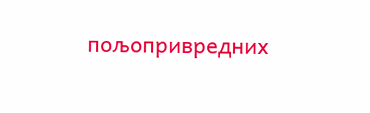пољопривредних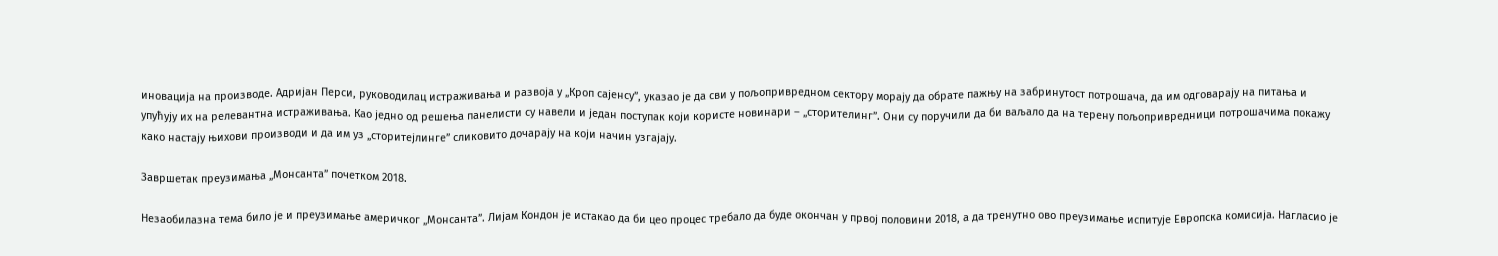иновација на производе. Адријан Перси, руководилац истраживања и развоја у „Кроп сајенсу”, указао је да сви у пољопривредном сектору морају да обрате пажњу на забринутост потрошача, да им одговарају на питања и упућују их на релевантна истраживања. Као једно од решења панелисти су навели и један поступак који користе новинари – „сторителинг”. Они су поручили да би ваљало да на терену пољопривредници потрошачима покажу како настају њихови производи и да им уз „сторитејлинге” сликовито дочарају на који начин узгајају.

Завршетак преузимања „Монсанта” почетком 2018.

Незаобилазна тема било је и преузимање америчког „Монсанта”. Лијам Кондон је истакао да би цео процес требало да буде окончан у првој половини 2018, а да тренутно ово преузимање испитује Европска комисија. Нагласио је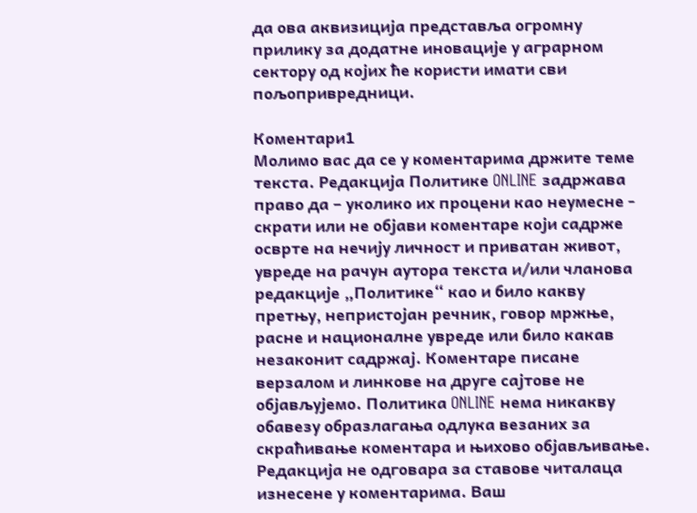да ова аквизиција представља огромну прилику за додатне иновације у аграрном сектору од којих ће користи имати сви пољопривредници.

Коментари1
Молимо вас да се у коментарима држите теме текста. Редакција Политике ONLINE задржава право да – уколико их процени као неумесне - скрати или не објави коментаре који садрже осврте на нечију личност и приватан живот, увреде на рачун аутора текста и/или чланова редакције „Политике“ као и било какву претњу, непристојан речник, говор мржње, расне и националне увреде или било какав незаконит садржај. Коментаре писане верзалом и линкове на друге сајтове не објављујемо. Политика ONLINE нема никакву обавезу образлагања одлука везаних за скраћивање коментара и њихово објављивање. Редакција не одговара за ставове читалаца изнесене у коментарима. Ваш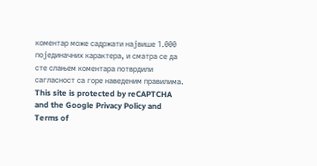коментар може садржати највише 1.000 појединачних карактера, и сматра се да сте слањем коментара потврдили сагласност са горе наведеним правилима.
This site is protected by reCAPTCHA and the Google Privacy Policy and Terms of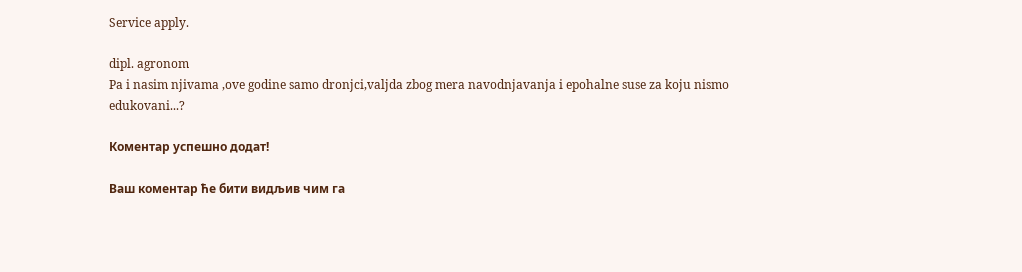Service apply.

dipl. agronom
Pa i nasim njivama ,ove godine samo dronjci,valjda zbog mera navodnjavanja i epohalne suse za koju nismo edukovani...?

Комeнтар успeшно додат!

Ваш комeнтар ћe бити видљив чим га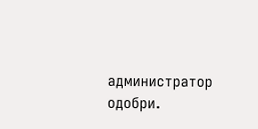администратор одобри.